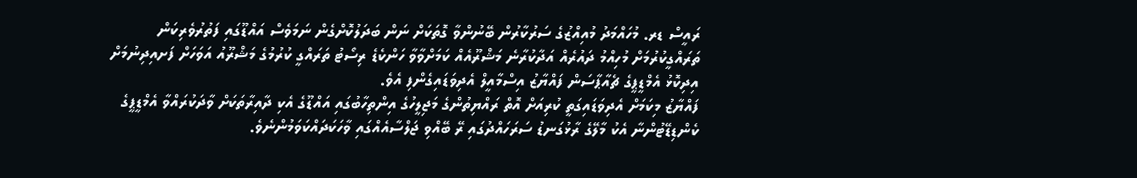ރައީސް ޑރ. މުހައްމަދު މުއިއްޒުގެ ސަރުކާރުން ބޭނުންވާ ގޮތަކަށް ނަން ބަދަލުކޮށްގެން ނަމަވެސް އައްޑޫގައި ފަތުރުވެރިކަން ތަރައްގީކުރުމަށް މުހިއްމު ދައުރެއް އަދާކުރާނެ މަޝްރޫއެއް ކަމަށްވާވާ ހަންކެޑެ ރިސޯޓު ތަރައްގީ ކުރުމުގެ މަޝްރޫއު އަވަހަށް ފަށއިދިނުމަށް އިދިކޮޅު އެމްޑީޕީގެ ޗެއާޕާސަން ފައްޔާޒު އިސްމާއީލް އެދިވަޑައިގެންފި އެވެ.
ފައްޔާޒު މިކަމަށް އެދިވަޑައިގަތީ ކުރިއަށް އޮތް ރައްޔިތުންގެ މަޖިލީހުގެ އިންތިހާބުގައި އައްޑޫގެ އެކި ދާއިރާތަކަށް ވާދަކުރައްވާ އެމްޑީޕީގެ ކެންޑިޑޭޓުންނާ އެކު މާލޭގެ ރާޅުގަނޑު ސަރަހައްދުގައި ރޭ ބޭއްވި ޖަލްސާއެއްގައި ވާހަކަދައްކަވަމުންނެވެ.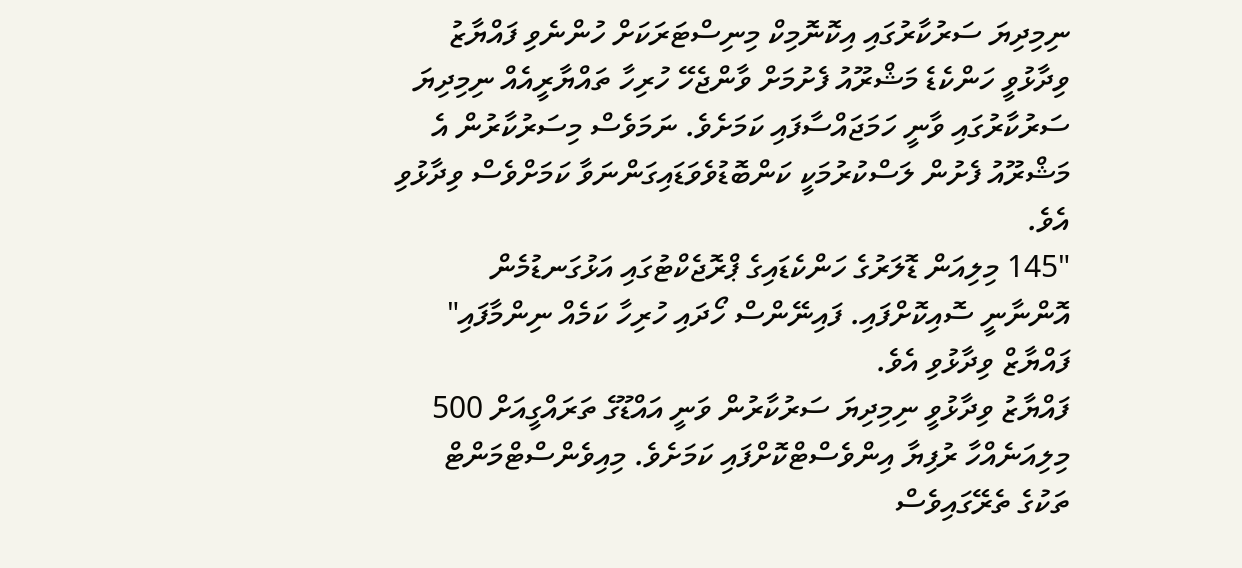ނިމިދިޔަ ސަރުކާރުގައި އިކޮނޮމިކް މިނިސްޓަރަކަށް ހުންނެވި ފައްޔާޒު ވިދާޅުވީ ހަންކެޑެ މަޝްރޫއު ފެށުމަށް ވާންޖެހޭ ހުރިހާ ތައްޔާރީއެއް ނިމިދިޔަ ސަރުކާރުގައި ވާނީ ހަމަޖައްސާފައި ކަމަށެވެ. ނަމަވެސް މިސަރުކާރުން އެ މަޝްރޫއު ފެށުން ލަސްކުރުމަކީ ކަންބޮޑުވެވަޑައިގަންނަވާ ކަމަށްވެސް ވިދާޅުވި އެވެ.
"145 މިލިއަން ޑޮލަރުގެ ހަންކެޑައިގެ ޕްރޮޖެކްޓުގައި އަޅުގަނޑުމެން އޮންނާނީ ސޮއިކޮށްފައި. ފައިނޭންސް ހޯދައި ހުރިހާ ކަމެއް ނިންމާފައި" ފައްޔާޒް ވިދާޅުވި އެވެ.
ފައްޔާޒު ވިދާޅުވީ ނިމިދިޔަ ސަރުކާރުން ވަނީ އައްޑޫގެ ތަރައްގީއަށް 500 މިލިއަނެއްހާ ރުފިޔާ އިންވެސްޓްކޮށްފައި ކަމަށެވެ. މިއިވެންސްޓްމަންޓް ތަކުގެ ތެރޭގައިވެސް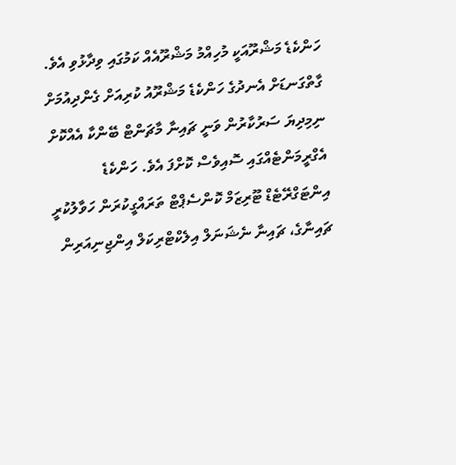ހަންކެޑެ މަޝްރޫއަކީ މުހިއްމު މަޝްރޫއެއް ކަމުގައި ވިދާޅުވި އެވެ.
ގާތްގަނޑަށް އެނދުގެ ހަންކެޑެ މަޝްރޫއު ކުރިއަށް ގެންދިއުމަށް ނިމިދިޔަ ސަރުކާރުން ވަނީ ޗައިނާ މާޗަންޓް ބޭންކާ އެއްކޮށް އެގްރީމަންޓެއްގައި ސޮއިވެސް ކޮށްފަ އެވެ. ހަންކެޑެ އިންޓަގްރޭޓެޑް ޓޫރިޒަމް ކޮންސެޕްޓް ތަރައްގީކުރަން ހަވާލުކުރީ ޗައިނާގެ، ޗައިނާ ނެޝަނަލް އިލެކްޓްރިކަލް އިންޖިނިއަރިން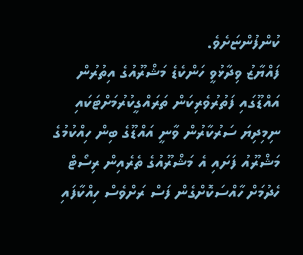ކުންފުންޏަށެވެ.
ފައްޔާޒު ވިދާޅުވީ ހަންކެޑެ މަޝްރޫއުގެ އިތުރުން އައްޑޫގައި ފަތުރުވެރިކަން ތަރައްގީކުރުމަށްޓަކައި ނިމިދިޔަ ސަރުކާރުން ވާނީ އައްޑޫގެ ބިން ހިއްކުމުގެ މަޝްރޫއު ފަށައި އެ މަޝްރޫއުގެ ތެރެއިން ރިސޯޓް ހެދުމަށް ހާއްސަކޮށްގެން ފަސް ރަށްވެސް ހިއްކާފައި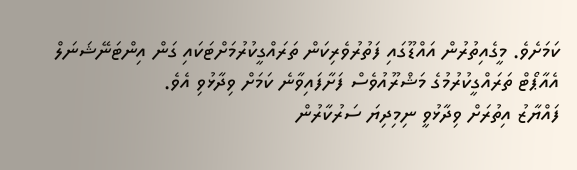ކަމަށެވެ. މީގެއިތުރުން އައްޑޫގައި ފަތުރުވެރިކަން ތަރައްގީކުރުމަށްޓަކައި ގަން އިންޓަނޭޝަނަލް އެއާޕޯޓް ތަރައްގީކުރުމުގެ މަޝްރޫއުވެސް ފަށާފައިވާނެ ކަމަށް ވިދާޅުވި އެވެ.
ފައްޔާޒު އިތުރަށް ވިދާޅުވީ ނިމިދިޔަ ސަރުކާރުން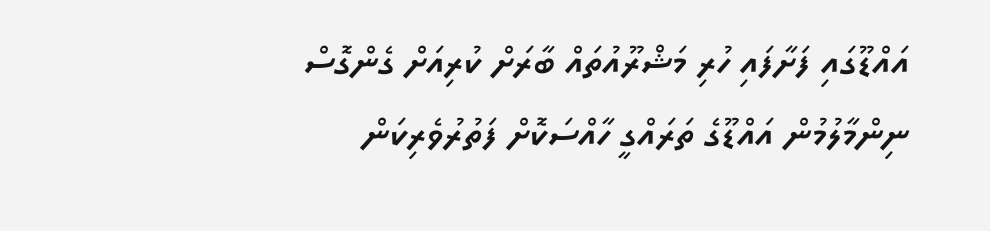އައްޑޫގައި ފަށާފައި ހުރި މަޝްރޫއުތައް ބާރަށް ކުރިއަށް ގެންގޮސް ނިންމާލުމުން އައްޑޫގެ ތަރައްގީ ހާއްސަކޮށް ފަތުރުވެރިކަން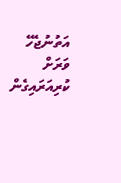އަތުނުޖެހޭ ވަރަށް ކުރިއަރައިގެން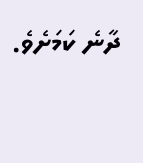ދާނެ ކަމަށެވެ.